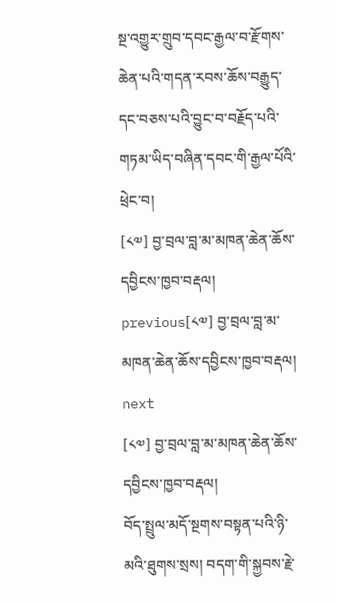སྔ་འགྱུར་གྲུབ་དབང་རྒྱལ་བ་རྫོགས་ཆེན་པའི་གདན་རབས་ཆོས་བརྒྱུད་དང་བཅས་པའི་བྱུང་བ་བརྗོད་པའི་གཏམ་ཡིད་བཞིན་དབང་གི་རྒྱལ་པོའི་ཕྲེང་བ།
[༨༧] བྱ་བྲལ་བླ་མ་མཁན་ཆེན་ཆོས་དབྱིངས་ཁྱབ་བརྡལ།
previous[༨༧] བྱ་བྲལ་བླ་མ་མཁན་ཆེན་ཆོས་དབྱིངས་ཁྱབ་བརྡལ། next
[༨༧] བྱ་བྲལ་བླ་མ་མཁན་ཆེན་ཆོས་དབྱིངས་ཁྱབ་བརྡལ།
བོད་སྤྲུལ་མདོ་སྔགས་བསྟན་པའི་ཉི་མའི་ཐུགས་སྲས། བདག་གི་སྐྱབས་རྗེ་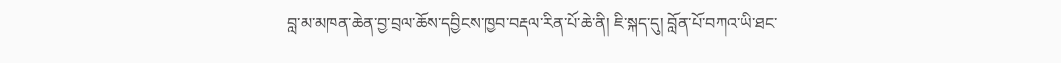བླ་མ་མཁན་ཆེན་བྱ་བྲལ་ཆོས་དབྱིངས་ཁྱབ་བརྡལ་རིན་པོ་ཆེ་ནི། ཇི་སྐད་དུ། བློན་པོ་བཀའ་ཡི་ཐང་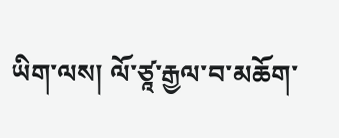ཡིག་ལས། ལོ་ཙཱ་རྒྱལ་བ་མཆོག་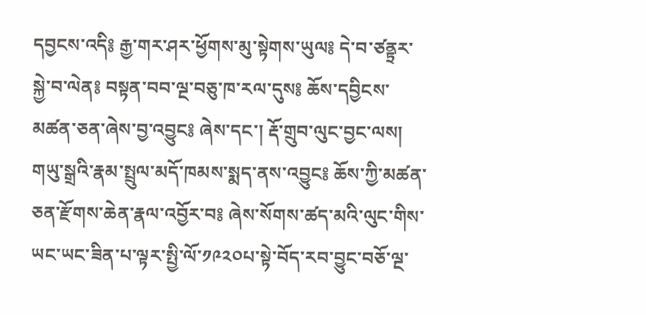དབྱངས་འདི༔ རྒྱ་གར་ཤར་ཕྱོགས་མུ་སྟེགས་ཡུལ༔ དེ་བ་ཙནྟྲར་སྐྱེ་བ་ལེན༔ བསྟན་བབ་ལྔ་བཅུ་ཁ་རལ་དུས༔ ཆོས་དབྱིངས་མཚན་ཅན་ཞེས་བྱ་འབྱུང༔ ཞེས་དང་། རྡོ་གྲུབ་ལུང་བྱང་ལས། གཡུ་སྒྲའི་རྣམ་སྤྲུལ་མདོ་ཁམས་སྨད་ནས་འབྱུང༔ ཆོས་ཀྱི་མཚན་ཅན་རྫོགས་ཆེན་རྣལ་འབྱོར་བ༔ ཞེས་སོགས་ཚད་མའི་ལུང་གིས་ཡང་ཡང་ཟིན་པ་ལྟར་སྤྱི་ལོ་༡༩༢༠པ་སྟེ་བོད་རབ་བྱུང་བཅོ་ལྔ་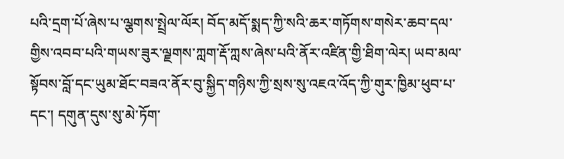པའི་དྲག་པོ་ཞེས་པ་ལྕགས་སྤྲེལ་ལོར། བོད་མདོ་སྨད་ཀྱི་སའི་ཆར་གཏོགས་གསེར་ཆབ་དལ་གྱིས་འབབ་པའི་གཡས་ཟུར་ལྗགས་ཀླག་རྡོ་ཀླས་ཞེས་པའི་ནོར་འཛིན་གྱི་ཐིག་ལེར། ཡབ་མལ་སྟོབས་བློ་དང་ཡུམ་ཐོང་བཟའ་ནོར་བུ་སྐྱིད་གཉིས་ཀྱི་སྲས་སུ་འཇའ་འོད་ཀྱི་གུར་ཁྱིམ་ཕུབ་པ་དང་། དགུན་དུས་སུ་མེ་ཏོག་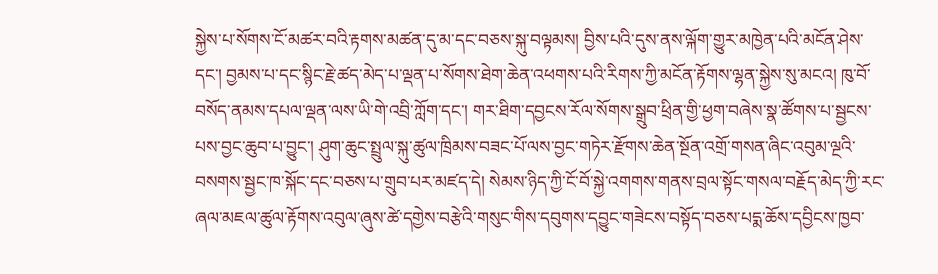སྐྱེས་པ་སོགས་ངོ་མཚར་བའི་རྟགས་མཚན་དུ་མ་དང་བཅས་སྐུ་བལྟམས། བྱིས་པའི་དུས་ནས་ལྐོག་གྱུར་མཁྱེན་པའི་མངོན་ཤེས་དང་། བྱམས་པ་དང་སྙིང་རྗེ་ཚད་མེད་པ་ལྡན་པ་སོགས་ཐེག་ཆེན་འཕགས་པའི་རིགས་ཀྱི་མངོན་རྟོགས་ལྷན་སྐྱེས་སུ་མངའ། ཁུ་བོ་བསོད་ནམས་དཔལ་ལྡན་ལས་ཡི་གེ་འབྲི་ཀློག་དང་། གར་ཐིག་དབྱངས་རོལ་སོགས་སྒྲུབ་ཕྲིན་གྱི་ཕྱག་བཞེས་སྣ་ཚོགས་པ་སྦྱངས་པས་བྱང་ཆུབ་པ་བྱུང་། ཤུག་ཆུང་སྤྲུལ་སྐུ་ཚུལ་ཁྲིམས་བཟང་པོ་ལས་བྱང་གཏེར་རྫོགས་ཆེན་སྔོན་འགྲོ་གསན་ཞིང་འབུམ་ལྔའི་བསགས་སྦྱང་ཁ་སྐོང་དང་བཅས་པ་གྲུབ་པར་མཛད་དེ། སེམས་ཉིད་ཀྱི་ངོ་བོ་སྐྱེ་འགགས་གནས་བྲལ་སྟོང་གསལ་བརྗོད་མེད་ཀྱི་རང་ཞལ་མཇལ་ཚུལ་རྟོགས་འབུལ་ཞུས་ཚེ་དགྱེས་བརྩེའི་གསུང་གིས་དབུགས་དབྱུང་གཟེངས་བསྟོད་བཅས་པདྨ་ཆོས་དབྱིངས་ཁྱབ་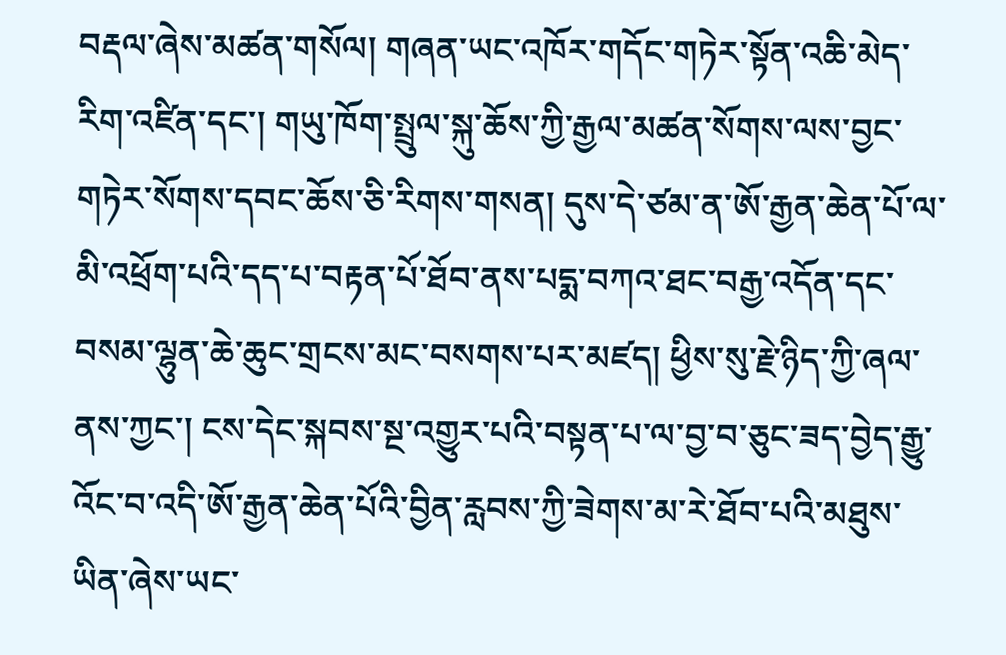བརྡལ་ཞེས་མཚན་གསོལ། གཞན་ཡང་འཁོར་གདོང་གཏེར་སྟོན་འཆི་མེད་རིག་འཛིན་དང་། གཡུ་ཁོག་སྤྲུལ་སྐུ་ཆོས་ཀྱི་རྒྱལ་མཚན་སོགས་ལས་བྱང་གཏེར་སོགས་དབང་ཆོས་ཅི་རིགས་གསན། དུས་དེ་ཙམ་ན་ཨོ་རྒྱན་ཆེན་པོ་ལ་མི་འཕྲོག་པའི་དད་པ་བརྟན་པོ་ཐོབ་ནས་པདྨ་བཀའ་ཐང་བརྒྱ་འདོན་དང་བསམ་ལྷུན་ཆེ་ཆུང་གྲངས་མང་བསགས་པར་མཛད། ཕྱིས་སུ་རྗེ་ཉིད་ཀྱི་ཞལ་ནས་ཀྱང་། ངས་དེང་སྐབས་སྔ་འགྱུར་པའི་བསྟན་པ་ལ་བྱ་བ་ཅུང་ཟད་བྱེད་རྒྱུ་འོང་བ་འདི་ཨོ་རྒྱན་ཆེན་པོའི་བྱིན་རླབས་ཀྱི་ཟེགས་མ་རེ་ཐོབ་པའི་མཐུས་ཡིན་ཞེས་ཡང་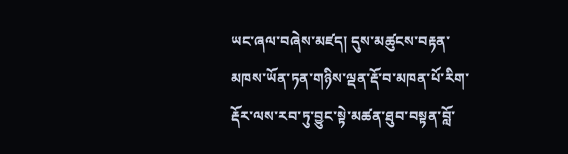ཡང་ཞལ་བཞེས་མཛད། དུས་མཚུངས་བརྟན་མཁས་ཡོན་ཏན་གཉིས་ལྡན་རྡོ་བ་མཁན་པོ་རིག་རྡོར་ལས་རབ་ཏུ་བྱུང་སྟེ་མཚན་ཐུབ་བསྟན་བློ་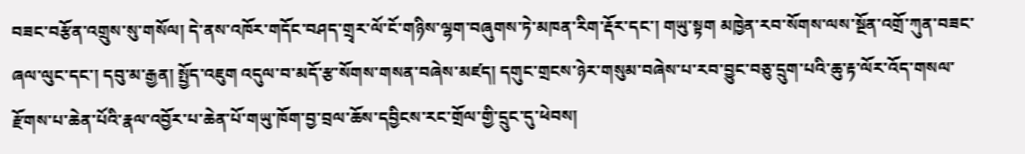བཟང་བརྩོན་འགྲུས་སུ་གསོལ། དེ་ནས་འཁོར་གདོང་བཤད་གྲྭར་ལོ་ངོ་གཉིས་ལྷག་བཞུགས་ཏེ་མཁན་རིག་རྡོར་དང་། གཡུ་སྟག མཁྱེན་རབ་སོགས་ལས་སྔོན་འགྲོ་ཀུན་བཟང་ཞལ་ལུང་དང་། དབུ་མ་རྒྱན། སྤྱོད་འཇུག འདུལ་བ་མདོ་རྩ་སོགས་གསན་བཞེས་མཛད། དགུང་གྲངས་ཉེར་གསུམ་བཞེས་པ་རབ་བྱུང་བཅུ་དྲུག་པའི་ཆུ་རྟ་ལོར་འོད་གསལ་རྫོགས་པ་ཆེན་པོའི་རྣལ་འབྱོར་པ་ཆེན་པོ་གཡུ་ཁོག་བྱ་བྲལ་ཆོས་དབྱིངས་རང་གྲོལ་གྱི་དྲུང་དུ་ཕེབས།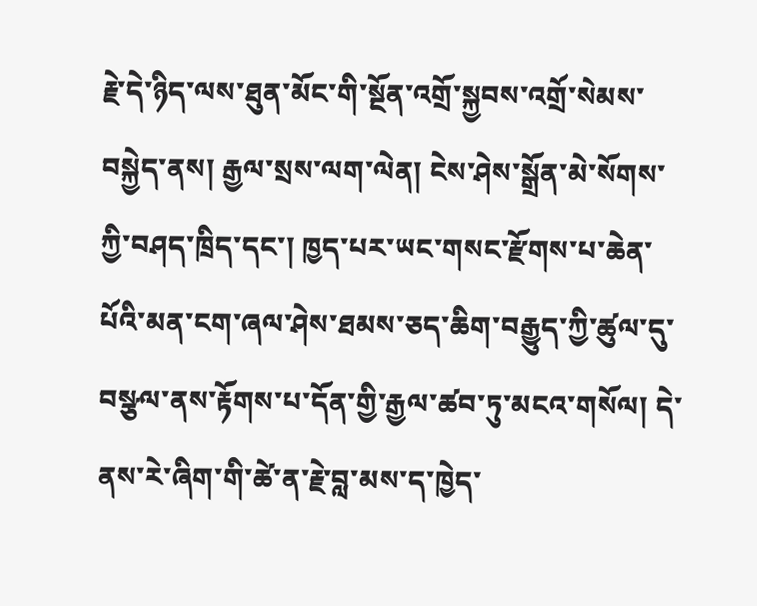རྗེ་དེ་ཉིད་ལས་ཐུན་མོང་གི་སྔོན་འགྲོ་སྐྱབས་འགྲོ་སེམས་བསྐྱེད་ནས། རྒྱལ་སྲས་ལག་ལེན། ངེས་ཤེས་སྒྲོན་མེ་སོགས་ཀྱི་བཤད་ཁྲིད་དང་། ཁྱད་པར་ཡང་གསང་རྫོགས་པ་ཆེན་པོའི་མན་ངག་ཞལ་ཤེས་ཐམས་ཅད་ཆིག་བརྒྱུད་ཀྱི་ཚུལ་དུ་བསྩལ་ནས་རྟོགས་པ་དོན་གྱི་རྒྱལ་ཚབ་ཏུ་མངའ་གསོལ། དེ་ནས་རེ་ཞིག་གི་ཚེ་ན་རྗེ་བླ་མས་ད་ཁྱེད་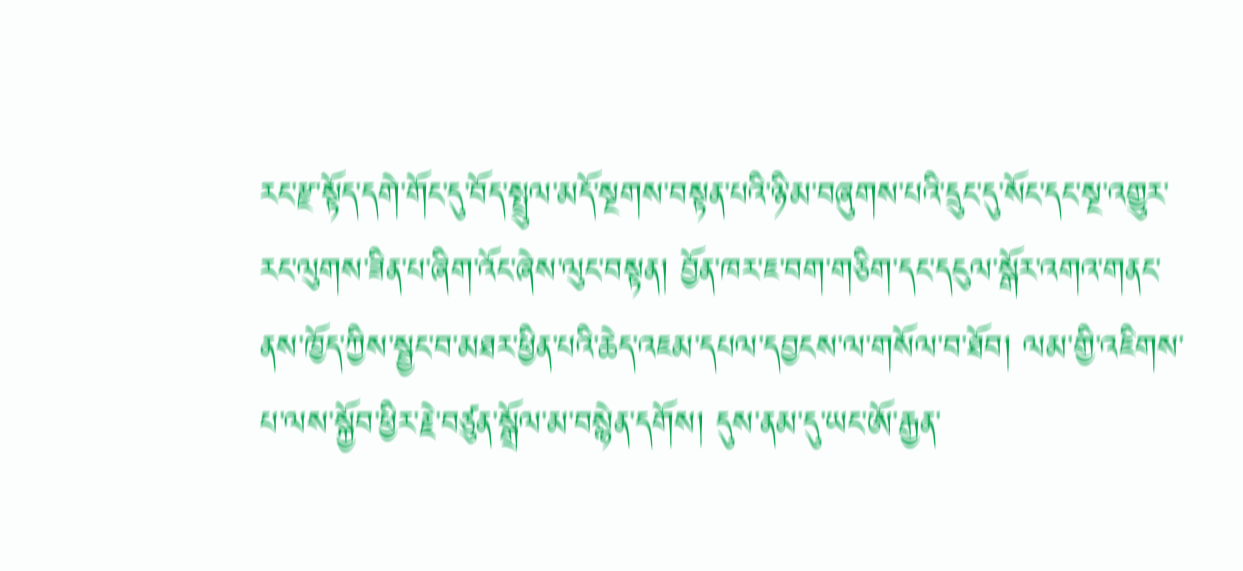རང་རྫ་སྟོད་དགེ་གོང་དུ་བོད་སྤྲུལ་མདོ་སྔགས་བསྟན་པའི་ཉི་མ་བཞུགས་པའི་དྲུང་དུ་སོང་དང་སྔ་འགྱུར་རང་ལུགས་ཟིན་པ་ཞིག་འོང་ཞེས་ལུང་བསྟན། བྱོན་ཁར་ཇ་བག་གཅིག་དང་དངུལ་སྒོར་འགའ་གནང་ནས་ཁྱོད་ཀྱིས་སྦྱང་བ་མཐར་ཕྱིན་པའི་ཆེད་འཇམ་དཔལ་དབྱངས་ལ་གསོལ་བ་ཐོབ། ལམ་གྱི་འཇིགས་པ་ལས་སྐྱོབ་ཕྱིར་རྗེ་བཙུན་སྒྲོལ་མ་བསྙེན་དགོས། དུས་ནམ་དུ་ཡང་ཨོ་རྒྱན་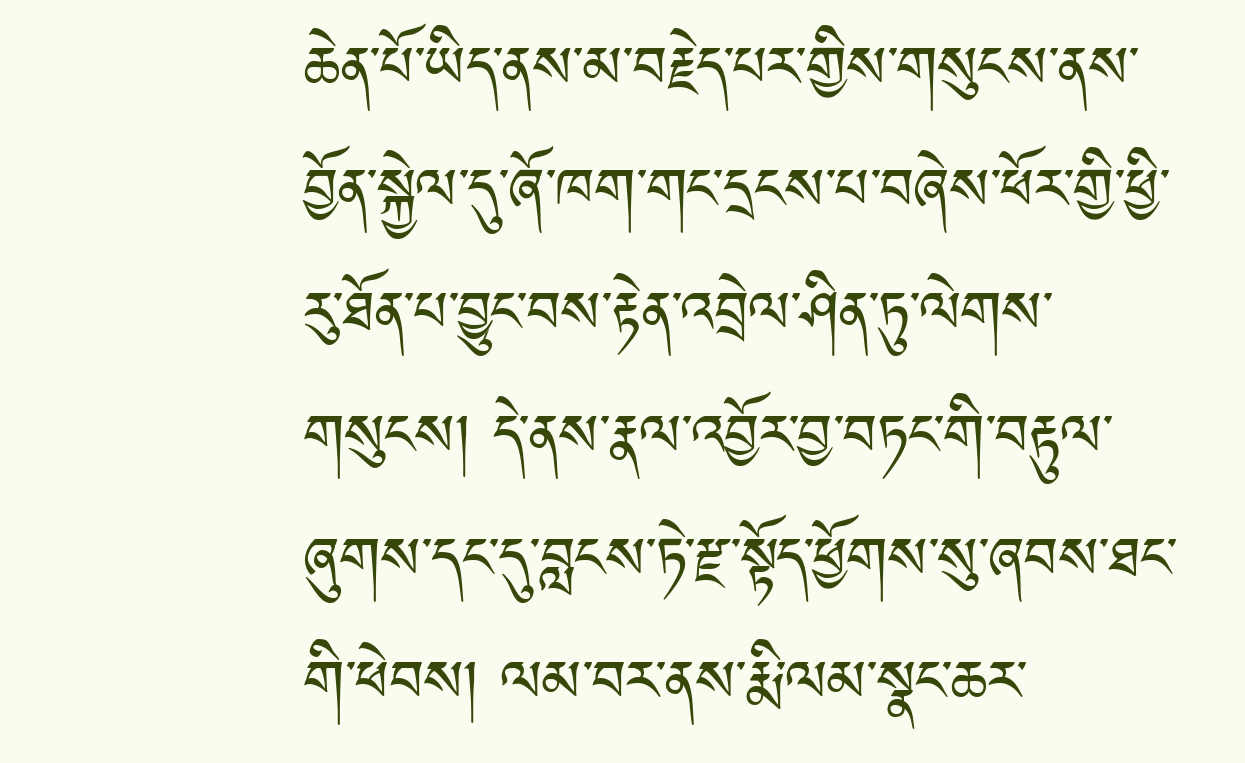ཆེན་པོ་ཡིད་ནས་མ་བརྗེད་པར་གྱིས་གསུངས་ནས་བྱོན་སྐྱེལ་དུ་ཞོ་ཁག་གང་དྲངས་པ་བཞེས་ཕོར་གྱི་ཕྱི་རུ་ཐོན་པ་བྱུང་བས་རྟེན་འབྲེལ་ཤིན་ཏུ་ལེགས་གསུངས། དེ་ནས་རྣལ་འབྱོར་བྱ་བཏང་གི་བརྟུལ་ཞུགས་དང་དུ་བླངས་ཏེ་རྫ་སྟོད་ཕྱོགས་སུ་ཞབས་ཐང་གི་ཕེབས། ལམ་བར་ནས་རྨི་ལམ་སྣང་ཆར་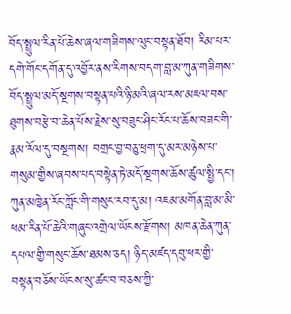བོད་སྤྲུལ་རིན་པོ་ཆེས་ཞལ་གཟིགས་ལུང་བསྟན་ཐོབ། རིམ་པར་དགེ་གོང་དགོན་དུ་འབྱོར་ནས་རིགས་བདག་བླ་མ་ཀུན་གཟིགས་བོད་སྤྲུལ་མདོ་སྔགས་བསྟན་པའི་ཉི་མའི་ཞལ་རས་མཇལ་བས་ཐུགས་བརྩེ་བ་ཆེན་པོས་རྗེས་སུ་བཟུང་ཤིང་རོང་པ་ཆོས་བཟང་གི་རྣམ་རོལ་དུ་བསྔགས། བགྲང་བྱ་བཅུ་ཕྲག་དུ་མར་མཉེས་པ་གསུམ་གྱིས་ཞབས་པད་བསྟེན་ཏེ་མདོ་སྔགས་ཆོས་ཚུལ་སྤྱི་དང་། ཀུན་མཁྱེན་རོང་ཀློང་གི་གསུང་རབ་དུ་མ། འཇམ་མགོན་བླ་མ་མི་ཕམ་རིན་པོ་ཆེའི་གཞུང་འགྲེལ་ཡོངས་རྫོགས། མཁན་ཆེན་ཀུན་དཔལ་གྱི་གསུང་ཆོས་ཐམས་ཅད། ཉིད་མཛད་དབུ་ཕར་གྱི་བསྟན་བཅོས་ཡོངས་སུ་ཚང་བ་བཅས་ཀྱི་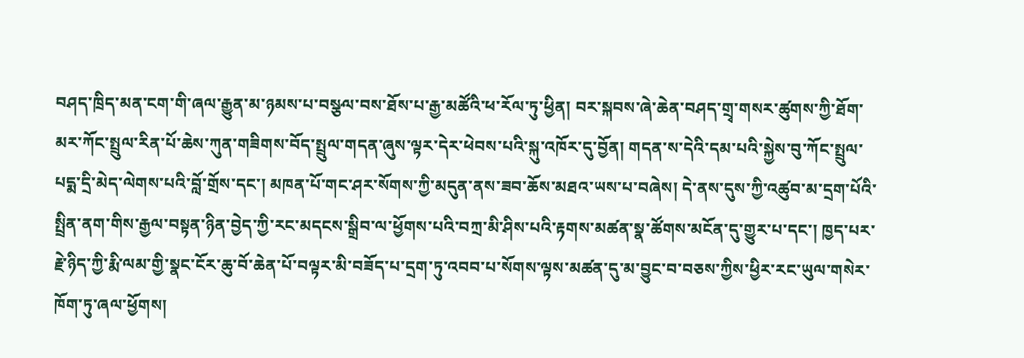བཤད་ཁྲིད་མན་ངག་གི་ཞལ་རྒྱུན་མ་ཉམས་པ་བསྩལ་བས་ཐོས་པ་རྒྱ་མཚོའི་ཕ་རོལ་ཏུ་ཕྱིན། བར་སྐབས་ཞེ་ཆེན་བཤད་གྲྭ་གསར་ཚུགས་ཀྱི་ཐོག་མར་ཀོང་སྤྲུལ་རིན་པོ་ཆེས་ཀུན་གཟིགས་བོད་སྤྲུལ་གདན་ཞུས་ལྟར་དེར་ཕེབས་པའི་སྐུ་འཁོར་དུ་བྱོན། གདན་ས་དེའི་དམ་པའི་སྐྱེས་བུ་ཀོང་སྤྲུལ་པདྨ་དྲི་མེད་ལེགས་པའི་བློ་གྲོས་དང་། མཁན་པོ་གང་ཤར་སོགས་ཀྱི་མདུན་ནས་ཟབ་ཆོས་མཐའ་ཡས་པ་བཞེས། དེ་ནས་དུས་ཀྱི་འཚུབ་མ་དྲག་པོའི་སྤྲིན་ནག་གིས་རྒྱལ་བསྟན་ཉིན་བྱེད་ཀྱི་རང་མདངས་སྒྲིབ་ལ་ཕྱོགས་པའི་བཀྲ་མི་ཤིས་པའི་རྟགས་མཚན་སྣ་ཚོགས་མངོན་དུ་གྱུར་པ་དང་། ཁྱད་པར་རྗེ་ཉིད་ཀྱི་རྨི་ལམ་གྱི་སྣང་ངོར་ཆུ་བོ་ཆེན་པོ་བལྟར་མི་བཟོད་པ་དྲག་ཏུ་འབབ་པ་སོགས་ལྟས་མཚན་དུ་མ་བྱུང་བ་བཅས་ཀྱིས་ཕྱིར་རང་ཡུལ་གསེར་ཁོག་ཏུ་ཞལ་ཕྱོགས།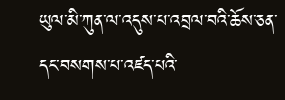ཡུལ་མི་ཀུན་ལ་འདུས་པ་འབྲལ་བའི་ཆོས་ཅན་དང་བསགས་པ་འཛད་པའི་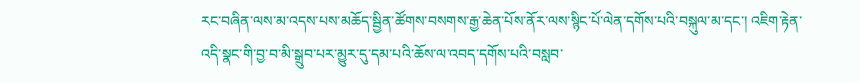རང་བཞིན་ལས་མ་འདས་པས་མཆོད་སྦྱིན་ཚོགས་བསགས་རྒྱ་ཆེན་པོས་ནོར་ལས་སྙིང་པོ་ལེན་དགོས་པའི་བསྐུལ་མ་དང་། འཇིག་རྟེན་འདི་སྣང་གི་བྱ་བ་མི་སྒྲུབ་པར་མྱུར་དུ་དམ་པའི་ཆོས་ལ་འབད་དགོས་པའི་བསླབ་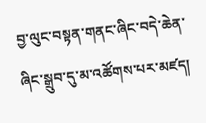བྱ་ལུང་བསྟན་གནང་ཞིང་བདེ་ཆེན་ཞིང་སྒྲུབ་དུ་མ་འཚོགས་པར་མཛད།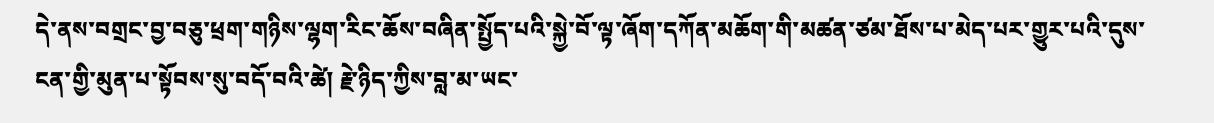དེ་ནས་བགྲང་བྱ་བཅུ་ཕྲག་གཉིས་ལྷག་རིང་ཆོས་བཞིན་སྤྱོད་པའི་སྐྱེ་བོ་ལྟ་ཞོག་དཀོན་མཆོག་གི་མཚན་ཙམ་ཐོས་པ་མེད་པར་གྱུར་པའི་དུས་ངན་གྱི་མུན་པ་སྟོབས་སུ་བདོ་བའི་ཚེ། རྗེ་ཉིད་ཀྱིས་བླ་མ་ཡང་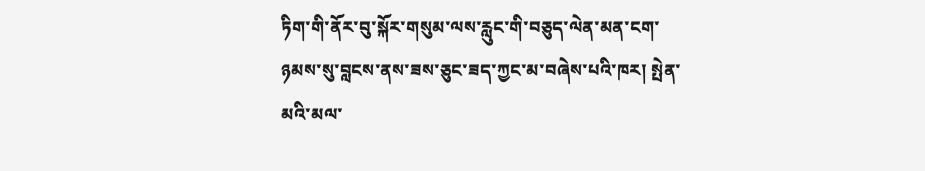ཏིག་གི་ནོར་བུ་སྐོར་གསུམ་ལས་རླུང་གི་བཅུད་ལེན་མན་ངག་ཉམས་སུ་བླངས་ནས་ཟས་ཅུང་ཟད་ཀྱང་མ་བཞེས་པའི་ཁར། སྤེན་མའི་མལ་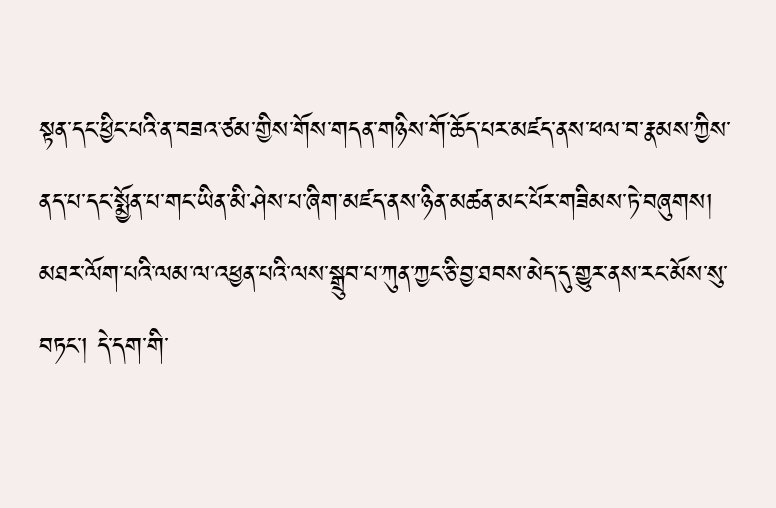སྟན་དང་ཕྱིང་པའི་ན་བཟའ་ཙམ་གྱིས་གོས་གདན་གཉིས་གོ་ཆོད་པར་མཛད་ནས་ཕལ་བ་རྣམས་ཀྱིས་ནད་པ་དང་སྨྱོན་པ་གང་ཡིན་མི་ཤེས་པ་ཞིག་མཛད་ནས་ཉིན་མཚན་མང་པོར་གཟིམས་ཏེ་བཞུགས། མཐར་ལོག་པའི་ལམ་ལ་འཕྱན་པའི་ལས་སྒྲུབ་པ་ཀུན་ཀྱང་ཅི་བྱ་ཐབས་མེད་དུ་གྱུར་ནས་རང་མོས་སུ་བཏང་། དེ་དག་གི་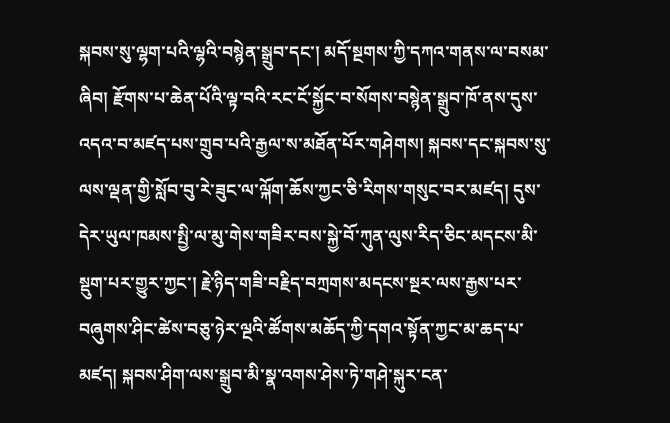སྐབས་སུ་ལྷག་པའི་ལྷའི་བསྙེན་སྒྲུབ་དང་། མདོ་སྔགས་ཀྱི་དཀའ་གནས་ལ་བསམ་ཞིབ། རྫོགས་པ་ཆེན་པོའི་ལྟ་བའི་རང་ངོ་སྐྱོང་བ་སོགས་བསྙེན་སྒྲུབ་ཁོ་ནས་དུས་འདའ་བ་མཛད་པས་གྲུབ་པའི་རྒྱལ་ས་མཐོན་པོར་གཤེགས། སྐབས་དང་སྐབས་སུ་ལས་ལྡན་གྱི་སློབ་བུ་རེ་ཟུང་ལ་ལྐོག་ཆོས་ཀྱང་ཅི་རིགས་གསུང་བར་མཛད། དུས་དེར་ཡུལ་ཁམས་སྤྱི་ལ་མུ་གེས་གཟིར་བས་སྐྱེ་བོ་ཀུན་ལུས་རིད་ཅིང་མདངས་མི་སྡུག་པར་གྱུར་ཀྱང་། རྗེ་ཉིད་གཟི་བརྗིད་བཀྲགས་མདངས་སྔར་ལས་རྒྱས་པར་བཞུགས་ཤིང་ཚེས་བཅུ་ཉེར་ལྔའི་ཚོགས་མཆོད་ཀྱི་དགའ་སྟོན་ཀྱང་མ་ཆད་པ་མཛད། སྐབས་ཤིག་ལས་སྒྲུབ་མི་སྣ་འགས་ཤེས་ཏེ་གཤེ་སྐུར་ངན་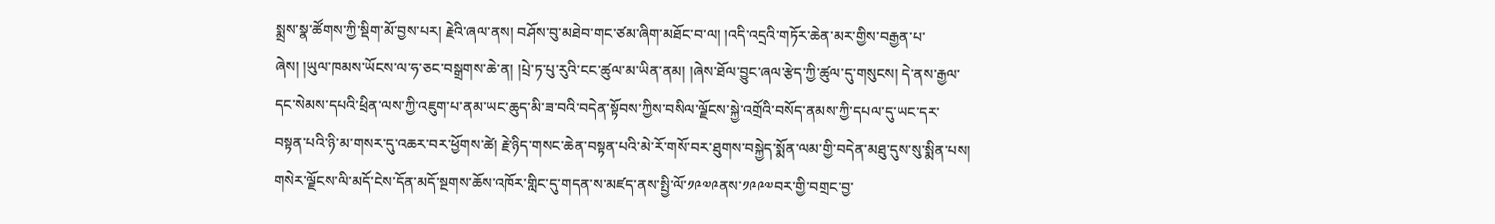སྨྲས་སྣ་ཚོགས་ཀྱི་སྡིག་མོ་བྱས་པར། རྗེའི་ཞལ་ནས། བཤོས་བུ་མཐེབ་གང་ཙམ་ཞིག་མཐོང་བ་ལ། །འདི་འདྲའི་གཏོར་ཆེན་མར་གྱིས་བརྒྱན་པ་ཞེས། །ཡུལ་ཁམས་ཡོངས་ལ་ཧ་ཅང་བསྒྲགས་ཆེ་ན། །པྲེ་ཏ་པུ་རུའི་ངང་ཚུལ་མ་ཡིན་ནམ། །ཞེས་ཐོལ་བྱུང་ཞལ་རྩེད་ཀྱི་ཚུལ་དུ་གསུངས། དེ་ནས་རྒྱལ་དང་སེམས་དཔའི་ཕྲིན་ལས་ཀྱི་འཇུག་པ་ནམ་ཡང་ཆུད་མི་ཟ་བའི་བདེན་སྟོབས་ཀྱིས་བསིལ་ལྗོངས་སྐྱེ་འགྲོའི་བསོད་ནམས་ཀྱི་དཔལ་དུ་ཡང་དར་བསྟན་པའི་ཉི་མ་གསར་དུ་འཆར་བར་ཕྱོགས་ཚེ། རྗེ་ཉིད་གསང་ཆེན་བསྟན་པའི་མེ་རོ་གསོ་བར་ཐུགས་བསྐྱེད་སྨོན་ལམ་གྱི་བདེན་མཐུ་དུས་སུ་སྨིན་པས། གསེར་ལྗོངས་ལི་མདོ་ངེས་དོན་མདོ་སྔགས་ཆོས་འཁོར་གླིང་དུ་གདན་ས་མཛད་ནས་སྤྱི་ལོ་༡༩༧༩ནས་༡༩༩༧བར་གྱི་བགྲང་བྱ་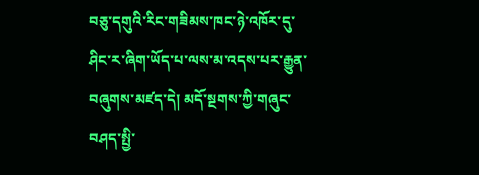བཅུ་དགུའི་རིང་གཟིམས་ཁང་ཉེ་འཁོར་དུ་ཤིང་ར་ཞིག་ཡོད་པ་ལས་མ་འདས་པར་རྒྱུན་བཞུགས་མཛད་དེ། མདོ་སྔགས་ཀྱི་གཞུང་བཤད་སྤྱི་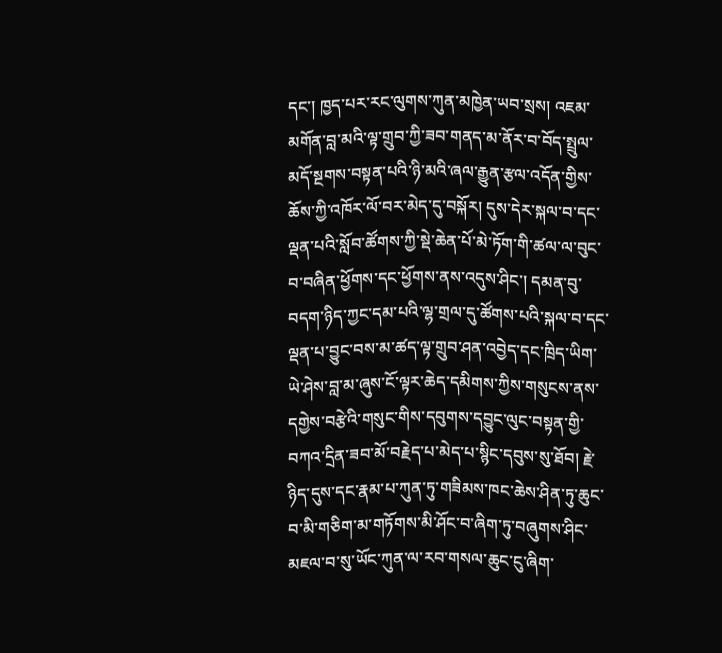དང་། ཁྱད་པར་རང་ལུགས་ཀུན་མཁྱེན་ཡབ་སྲས། འཇམ་མགོན་བླ་མའི་ལྟ་གྲུབ་ཀྱི་ཟབ་གནད་མ་ནོར་བ་བོད་སྤྲུལ་མདོ་སྔགས་བསྟན་པའི་ཉི་མའི་ཞལ་རྒྱུན་རྩལ་འདོན་གྱིས་ཆོས་ཀྱི་འཁོར་ལོ་བར་མེད་དུ་བསྐོར། དུས་དེར་སྐལ་བ་དང་ལྡན་པའི་སློབ་ཚོགས་ཀྱི་སྡེ་ཆེན་པོ་མེ་ཏོག་གི་ཚལ་ལ་བུང་བ་བཞིན་ཕྱོགས་དང་ཕྱོགས་ནས་འདུས་ཤིང་། དམན་བུ་བདག་ཉིད་ཀྱང་དམ་པའི་ལྷ་གྲལ་དུ་ཚོགས་པའི་སྐལ་བ་དང་ལྡན་པ་བྱུང་བས་མ་ཚད་ལྟ་གྲུབ་ཤན་འབྱེད་དང་ཁྲིད་ཡིག་ཡེ་ཤེས་བླ་མ་ཞུས་ངོ་ལྟར་ཆེད་དམིགས་ཀྱིས་གསུངས་ནས་དགྱེས་བརྩེའི་གསུང་གིས་དབུགས་དབྱུང་ལུང་བསྟན་གྱི་བཀའ་དྲིན་ཟབ་མོ་བརྗེད་པ་མེད་པ་སྙིང་དབུས་སུ་ཐོབ། རྗེ་ཉིད་དུས་དང་རྣམ་པ་ཀུན་ཏུ་གཟིམས་ཁང་ཆེས་ཤིན་ཏུ་ཆུང་བ་མི་གཅིག་མ་གཏོགས་མི་ཤོང་བ་ཞིག་ཏུ་བཞུགས་ཤིང་མཇལ་བ་སུ་ཡོང་ཀུན་ལ་རབ་གསལ་ཆུང་ངུ་ཞིག་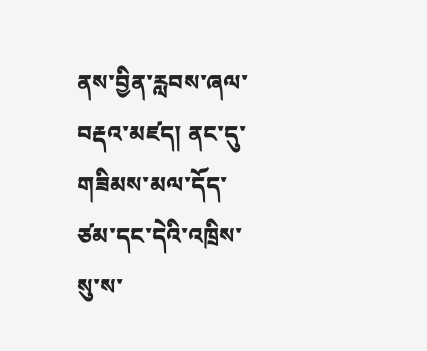ནས་བྱིན་རླབས་ཞལ་བརྡའ་མཛད། ནང་དུ་གཟིམས་མལ་དོད་ཙམ་དང་དེའི་འཁྲིས་སུ་ས་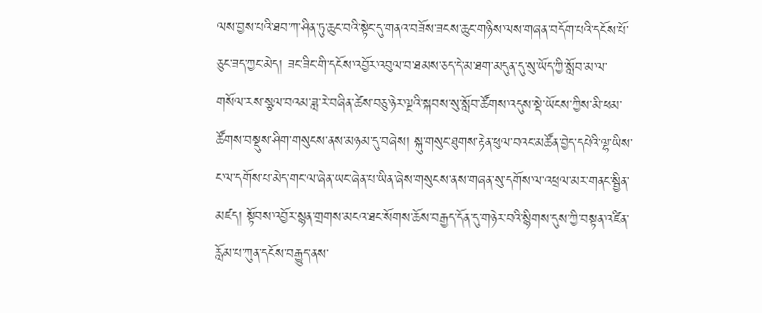ལས་བྱས་པའི་ཐབ་ཀ་ཤིན་ཏུ་ཆུང་བའི་སྟེང་དུ་གནའ་བཟོས་ཟངས་ཆུང་གཉིས་ལས་གཞན་བདོག་པའི་དངོས་པོ་ཅུང་ཟད་ཀྱང་མེད། ཟང་ཟིང་གི་དངོས་འབྱོར་འབུལ་བ་ཐམས་ཅད་དེ་མ་ཐག་མདུན་དུ་སུ་ཡོད་ཀྱི་སློབ་མ་ལ་གསོལ་རས་སྩལ་བའམ་ཟླ་རེ་བཞིན་ཚེས་བཅུ་ཉེར་ལྔའི་སྐབས་སུ་སློབ་ཚོགས་འདུས་སྡེ་ཡོངས་ཀྱིས་མི་ཕམ་ཚོགས་བསྡུས་ཤིག་གསུངས་ནས་མཉམ་དུ་བཞེས། སྐུ་གསུང་ཐུགས་རྟེན་ཕུལ་བའང་མཚོན་བྱེད་དཔེའི་ལྷ་ཡིས་ང་ལ་དགོས་པ་མེད་གང་ལ་ཞེན་ཡང་ཞེན་པ་ཡིན་ཞེས་གསུངས་ནས་གཞན་སུ་དགོས་ལ་འཕྲལ་མར་གནང་སྦྱིན་མཛད། སྟོབས་འབྱོར་སྙན་གྲགས་མངའ་ཐང་སོགས་ཆོས་བརྒྱད་དོན་དུ་གཉེར་བའི་སྙིགས་དུས་ཀྱི་བསྟན་འཛིན་རློམ་པ་ཀུན་དངོས་བརྒྱུད་ནས་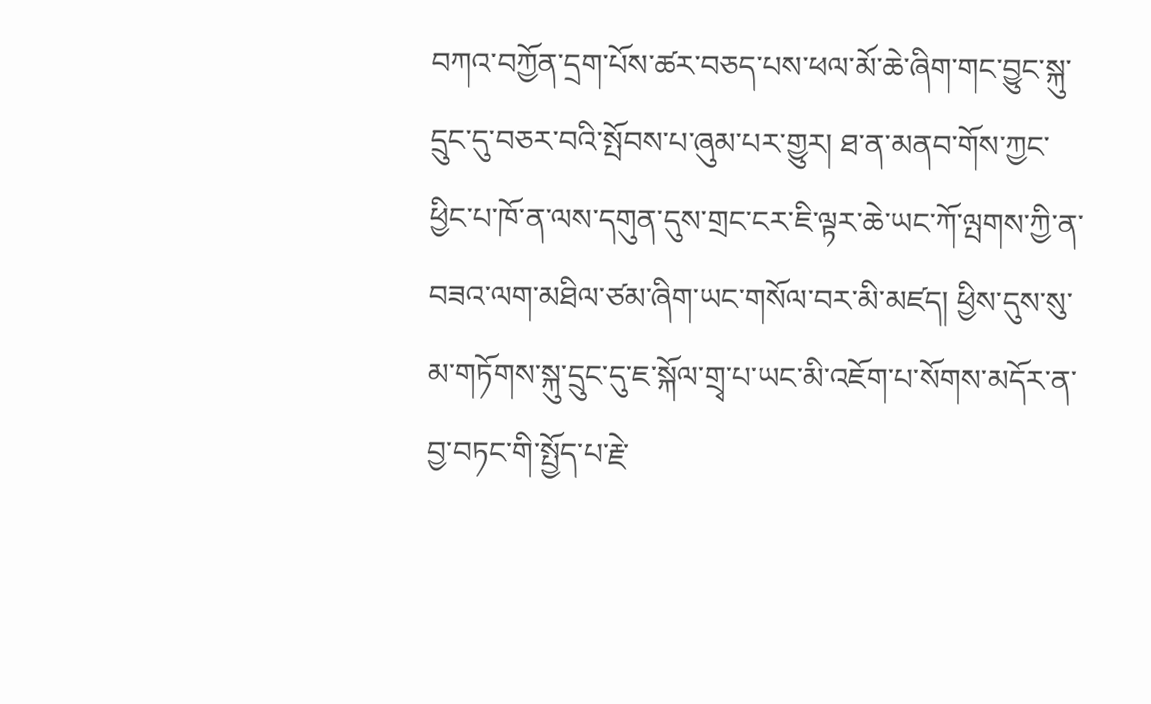བཀའ་བཀྱོན་དྲག་པོས་ཚར་བཅད་པས་ཕལ་མོ་ཆེ་ཞིག་གང་བྱུང་སྐུ་དྲུང་དུ་བཅར་བའི་སྤོབས་པ་ཞུམ་པར་གྱུར། ཐ་ན་མནབ་གོས་ཀྱང་ཕྱིང་པ་ཁོ་ན་ལས་དགུན་དུས་གྲང་ངར་ཇི་ལྟར་ཆེ་ཡང་ཀོ་ལྤགས་ཀྱི་ན་བཟའ་ལག་མཐིལ་ཙམ་ཞིག་ཡང་གསོལ་བར་མི་མཛད། ཕྱིས་དུས་སུ་མ་གཏོགས་སྐུ་དྲུང་དུ་ཇ་སྐོལ་གྲྭ་པ་ཡང་མི་འཇོག་པ་སོགས་མདོར་ན་བྱ་བཏང་གི་སྤྱོད་པ་རྗེ་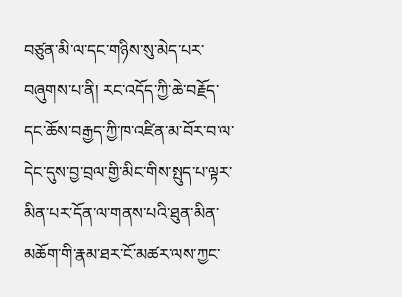བཙུན་མི་ལ་དང་གཉིས་སུ་མེད་པར་བཞུགས་པ་ནི། རང་འདོད་ཀྱི་ཆེ་བརྗོད་དང་ཆོས་བརྒྱད་ཀྱི་ཁ་འཛིན་མ་བོར་བ་ལ་དེང་དུས་བྱ་བྲལ་གྱི་མིང་གིས་སྤུད་པ་ལྟར་མིན་པར་དོན་ལ་གནས་པའི་ཐུན་མིན་མཆོག་གི་རྣམ་ཐར་ངོ་མཚར་ལས་ཀྱང་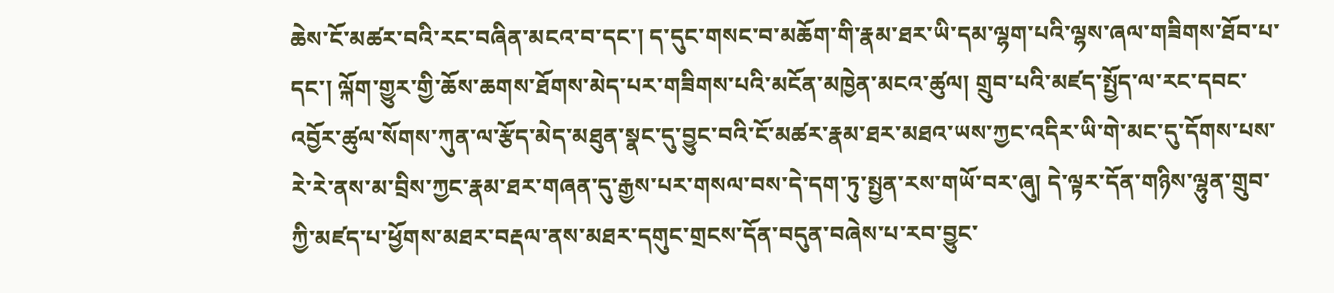ཆེས་ངོ་མཚར་བའི་རང་བཞིན་མངའ་བ་དང་། ད་དུང་གསང་བ་མཆོག་གི་རྣམ་ཐར་ཡི་དམ་ལྷག་པའི་ལྷས་ཞལ་གཟིགས་ཐོབ་པ་དང་། ལྐོག་གྱུར་གྱི་ཆོས་ཆགས་ཐོགས་མེད་པར་གཟིགས་པའི་མངོན་མཁྱེན་མངའ་ཚུལ། གྲུབ་པའི་མཛད་སྤྱོད་ལ་རང་དབང་འབྱོར་ཚུལ་སོགས་ཀུན་ལ་རྩོད་མེད་མཐུན་སྣང་དུ་བྱུང་བའི་ངོ་མཚར་རྣམ་ཐར་མཐའ་ཡས་ཀྱང་འདིར་ཡི་གེ་མང་དུ་དོགས་པས་རེ་རེ་ནས་མ་བྲིས་ཀྱང་རྣམ་ཐར་གཞན་དུ་རྒྱས་པར་གསལ་བས་དེ་དག་ཏུ་སྤྱན་རས་གཡོ་བར་ཞུ། དེ་ལྟར་དོན་གཉིས་ལྷུན་གྲུབ་ཀྱི་མཛད་པ་ཕྱོགས་མཐར་བརྡལ་ནས་མཐར་དགུང་གྲངས་དོན་བདུན་བཞེས་པ་རབ་བྱུང་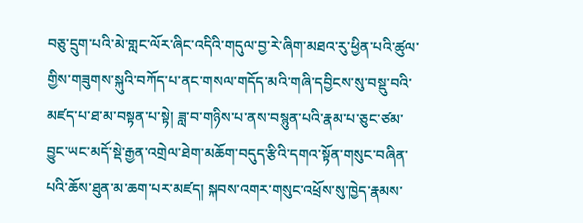བཅུ་དྲུག་པའི་མེ་གླང་ལོར་ཞིང་འདིའི་གདུལ་བྱ་རེ་ཞིག་མཐའ་རུ་ཕྱིན་པའི་ཚུལ་གྱིས་གཟུགས་སྐུའི་བཀོད་པ་ནང་གསལ་གདོད་མའི་གཞི་དབྱིངས་སུ་བསྡུ་བའི་མཛད་པ་ཐ་མ་བསྟན་པ་སྟེ། ཟླ་བ་གཉིས་པ་ནས་བསྙུན་པའི་རྣམ་པ་ཅུང་ཙམ་བྱུང་ཡང་མདོ་སྡེ་རྒྱན་འགྲེལ་ཐེག་མཆོག་བདུད་རྩིའི་དགའ་སྟོན་གསུང་བཞིན་པའི་ཆོས་ཐུན་མ་ཆག་པར་མཛད། སྐབས་འགར་གསུང་འཕྲོས་སུ་ཁྱེད་རྣམས་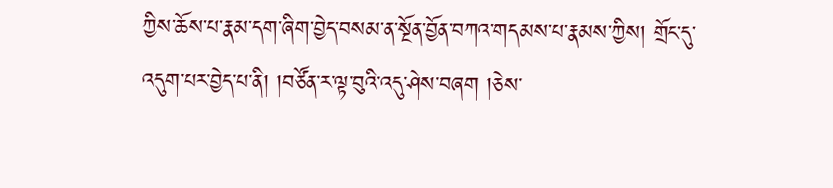ཀྱིས་ཆོས་པ་རྣམ་དག་ཞིག་བྱེད་བསམ་ན་སྔོན་བྱོན་བཀའ་གདམས་པ་རྣམས་ཀྱིས། གྲོང་དུ་འདུག་པར་བྱེད་པ་ནི། །བཙོན་ར་ལྟ་བུའི་འདུ་ཤེས་བཞག །ཅེས་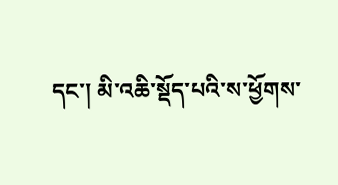དང་། མི་འཆི་སྡོད་པའི་ས་ཕྱོགས་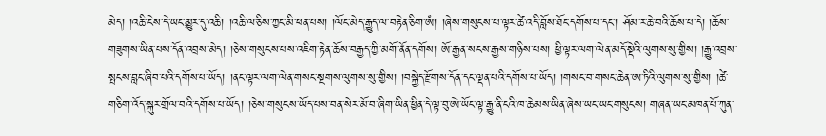མེད། །འཆི་ངེས་དེ་ཡང་མྱུར་དུ་འཆི། །འཆི་ལ་ཅིས་ཀྱང་མི་ཕན་པས། །ལོང་མེད་རྒྱུད་ལ་བརྟེན་ཅིག་ཨཾ། །ཞེས་གསུངས་པ་ལྟར་ཚེ་འདི་བློས་ཐོང་དགོས་པ་དང་། ཤོམ་ར་ཆེ་བའི་ཆོས་པ་དེ། །ཆོས་གཟུགས་ཡིན་པས་དོན་འབྲས་མེད། །ཅེས་གསུངས་པས་འཇིག་རྟེན་ཆོས་བརྒྱད་ཀྱི་མགོ་ནོན་དགོས། ཨོ་རྒྱན་སངས་རྒྱས་གཉིས་པས། ཕྱི་ལྟར་ལག་ལེན་མདོ་སྡེའི་ལུགས་སུ་གྱིས། །རྒྱུ་འབྲས་སྤངས་བླང་ཞིབ་པའི་དགོས་པ་ཡོད། །ནང་ལྟར་ལག་ལེན་གསང་སྔགས་ལུགས་སུ་གྱིས། །བསྐྱེད་རྫོགས་དོན་དང་ལྡན་པའི་དགོས་པ་ཡོད། །གསང་བ་གསང་ཆེན་ཨ་ཏིའི་ལུགས་སུ་གྱིས། །ཚེ་གཅིག་འོད་སྐུར་གྲོལ་བའི་དགོས་པ་ཡོད། །ཅེས་གསུངས་ཡོད་པས་བན་སེར་མོ་བ་ཞིག་ཡིན་ཕྱིན་དེ་ལྟ་བུ་ཨེ་ཡོང་ལྟ་རྒྱུ་ནི་ངའི་ཁ་ཆེམས་ཡིན་ཞེས་ཡང་ཡང་གསུངས། གཞན་ཡང་མཁན་པོ་ཀུན་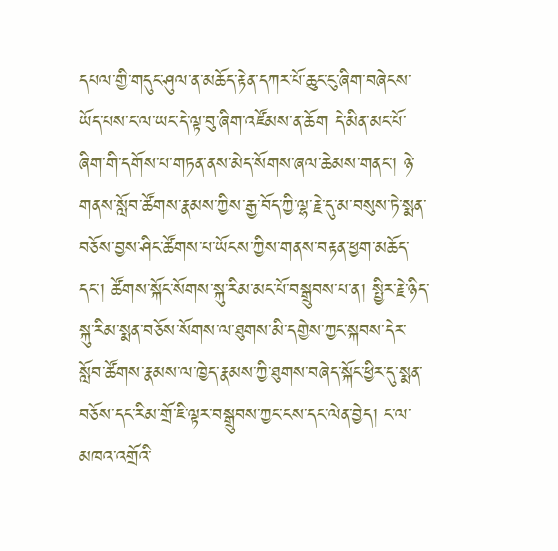དཔལ་གྱི་གདུང་ཤུལ་ན་མཆོད་རྟེན་དཀར་པོ་ཆུང་ངུ་ཞིག་བཞེངས་ཡོད་པས་ང་ལ་ཡང་དེ་ལྟ་བུ་ཞིག་འཛོམས་ན་ཆོག དེ་མིན་མང་པོ་ཞིག་གི་དགོས་པ་གཏན་ནས་མེད་སོགས་ཞལ་ཆེམས་གནང་། ཉེ་གནས་སློབ་ཚོགས་རྣམས་ཀྱིས་རྒྱ་བོད་ཀྱི་ལྷ་རྗེ་དུ་མ་བསུས་ཏེ་སྨན་བཅོས་བྱས་ཤིང་ཚོགས་པ་ཡོངས་ཀྱིས་གནས་བརྟན་ཕྱག་མཆོད་དང་། ཚོགས་སྐོང་སོགས་སྐུ་རིམ་མང་པོ་བསྒྲུབས་པ་ན། སྤྱིར་རྗེ་ཉིད་སྐུ་རིམ་སྨན་བཅོས་སོགས་ལ་ཐུགས་མི་དགྱེས་ཀྱང་སྐབས་དེར་སློབ་ཚོགས་རྣམས་ལ་ཁྱེད་རྣམས་ཀྱི་ཐུགས་བཞེད་སྐོང་ཕྱིར་དུ་སྨན་བཅོས་དང་རིམ་གྲོ་ཇི་ལྟར་བསྒྲུབས་ཀྱང་ངས་དང་ལེན་བྱེད། ང་ལ་མཁའ་འགྲོའི་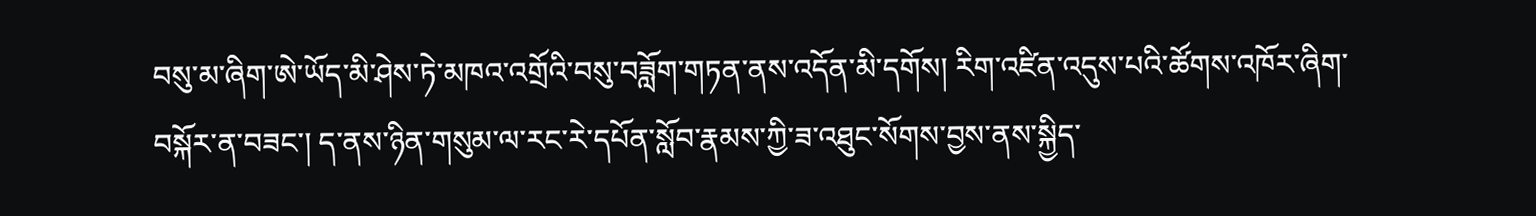བསུ་མ་ཞིག་ཨེ་ཡོད་མི་ཤེས་ཏེ་མཁའ་འགྲོའི་བསུ་བཟློག་གཏན་ནས་འདོན་མི་དགོས། རིག་འཛིན་འདུས་པའི་ཚོགས་འཁོར་ཞིག་བསྐོར་ན་བཟང་། ད་ནས་ཉིན་གསུམ་ལ་རང་རེ་དཔོན་སློབ་རྣམས་ཀྱི་ཟ་འཐུང་སོགས་བྱས་ནས་སྐྱིད་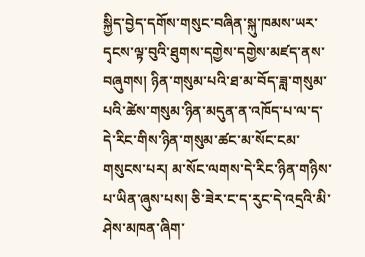སྐྱིད་བྱེད་དགོས་གསུང་བཞིན་སྐུ་ཁམས་ཡར་དྭངས་ལྟ་བུའི་ཐུགས་དགྱེས་དགྱེས་མཛད་ནས་བཞུགས། ཉིན་གསུམ་པའི་ཐ་མ་བོད་ཟླ་གསུམ་པའི་ཚེས་གསུམ་ཉིན་མདུན་ན་འཁོད་པ་ལ་ད་དེ་རིང་གིས་ཉིན་གསུམ་ཚང་མ་སོང་ངམ་གསུངས་པར། མ་སོང་ལགས་དེ་རིང་ཉིན་གཉིས་པ་ཡིན་ཞུས་པས། ཅི་ཟེར་ང་ད་རུང་དེ་འདྲའི་མི་ཤེས་མཁན་ཞིག་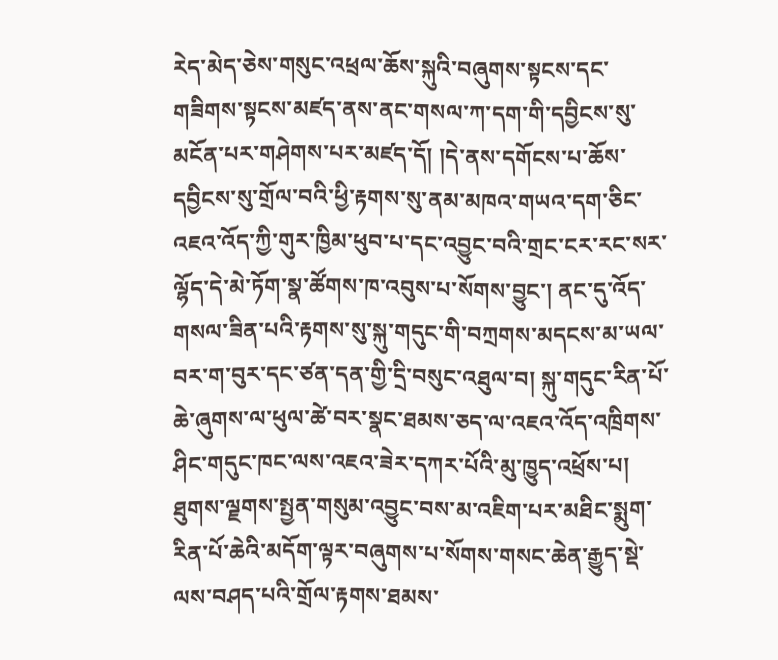རེད་མེད་ཅེས་གསུང་འཕྲལ་ཆོས་སྐུའི་བཞུགས་སྟངས་དང་གཟིགས་སྟངས་མཛད་ནས་ནང་གསལ་ཀ་དག་གི་དབྱིངས་སུ་མངོན་པར་གཤེགས་པར་མཛད་དོ། །དེ་ནས་དགོངས་པ་ཆོས་དབྱིངས་སུ་གྲོལ་བའི་ཕྱི་རྟགས་སུ་ནམ་མཁའ་གཡའ་དག་ཅིང་འཇའ་འོད་ཀྱི་གུར་ཁྱིམ་ཕུབ་པ་དང་འབྱུང་བའི་གྲང་ངར་རང་སར་ལྷོད་དེ་མེ་ཏོག་སྣ་ཚོགས་ཁ་འབུས་པ་སོགས་བྱུང་། ནང་དུ་འོད་གསལ་ཟིན་པའི་རྟགས་སུ་སྐུ་གདུང་གི་བཀྲགས་མདངས་མ་ཡལ་བར་ག་བུར་དང་ཙན་དན་གྱི་དྲི་བསུང་འཐུལ་བ། སྐུ་གདུང་རིན་པོ་ཆེ་ཞུགས་ལ་ཕུལ་ཚེ་བར་སྣང་ཐམས་ཅད་ལ་འཇའ་འོད་འཁྲིགས་ཤིང་གདུང་ཁང་ལས་འཇའ་ཟེར་དཀར་པོའི་མུ་ཁྱུད་འཕྲོས་པ། ཐུགས་ལྗགས་སྤྱན་གསུམ་འབྱུང་བས་མ་འཇིག་པར་མཐིང་སྨུག་རིན་པོ་ཆེའི་མདོག་ལྟར་བཞུགས་པ་སོགས་གསང་ཆེན་རྒྱུད་སྡེ་ལས་བཤད་པའི་གྲོལ་རྟགས་ཐམས་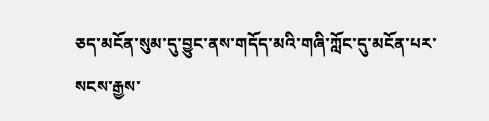ཅད་མངོན་སུམ་དུ་བྱུང་ནས་གདོད་མའི་གཞི་ཀློང་དུ་མངོན་པར་སངས་རྒྱས་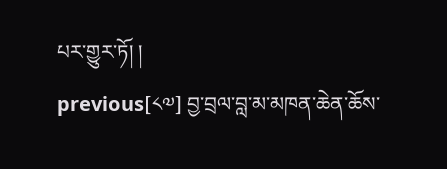པར་གྱུར་ཏོ། །
previous[༨༧] བྱ་བྲལ་བླ་མ་མཁན་ཆེན་ཆོས་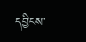དབྱིངས་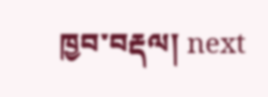ཁྱབ་བརྡལ། next